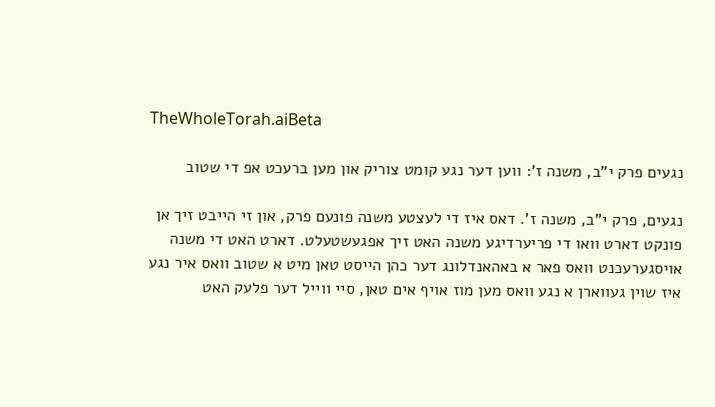TheWholeTorah.aiBeta

נגעים פרק י"ב, משנה ז': ווען דער נגע קומט צוריק און מען ברעכט אפ די שטוב

נגעים, פרק י"ב, משנה ז'. דאס איז די לעצטע משנה פונעם פרק, און זי הייבט זיך אן פונקט דארט וואו די פריערדיגע משנה האט זיך אפגעשטעלט. דארט האט די משנה אויסגערעכנט וואס פאר א באהאנדלונג דער כהן הייסט טאן מיט א שטוב וואס איר נגע איז שוין געווארן א נגע וואס מען מוז אויף אים טאן, סיי ווייל דער פלעק האט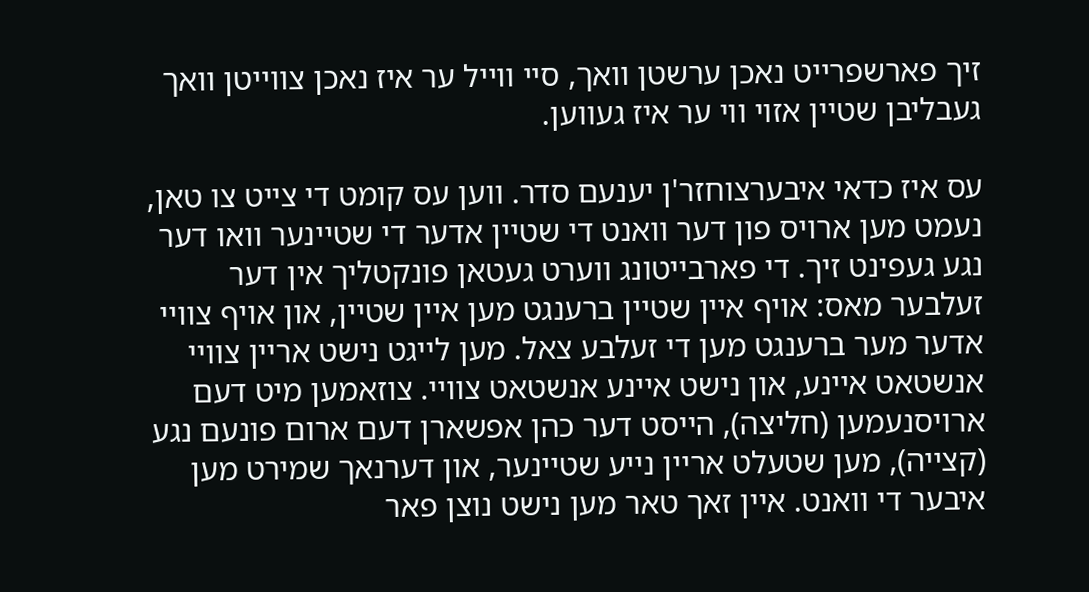זיך פארשפרייט נאכן ערשטן וואך, סיי ווייל ער איז נאכן צווייטן וואך געבליבן שטיין אזוי ווי ער איז געווען.

עס איז כדאי איבערצוחזר'ן יענעם סדר. ווען עס קומט די צייט צו טאן, נעמט מען ארויס פון דער וואנט די שטיין אדער די שטיינער וואו דער נגע געפינט זיך. די פארבייטונג ווערט געטאן פונקטליך אין דער זעלבער מאס: אויף איין שטיין ברענגט מען איין שטיין, און אויף צוויי אדער מער ברענגט מען די זעלבע צאל. מען לייגט נישט אריין צוויי אנשטאט איינע, און נישט איינע אנשטאט צוויי. צוזאמען מיט דעם ארויסנעמען (חליצה), הייסט דער כהן אפשארן דעם ארום פונעם נגע (קצייה), מען שטעלט אריין נייע שטיינער, און דערנאך שמירט מען איבער די וואנט. איין זאך טאר מען נישט נוצן פאר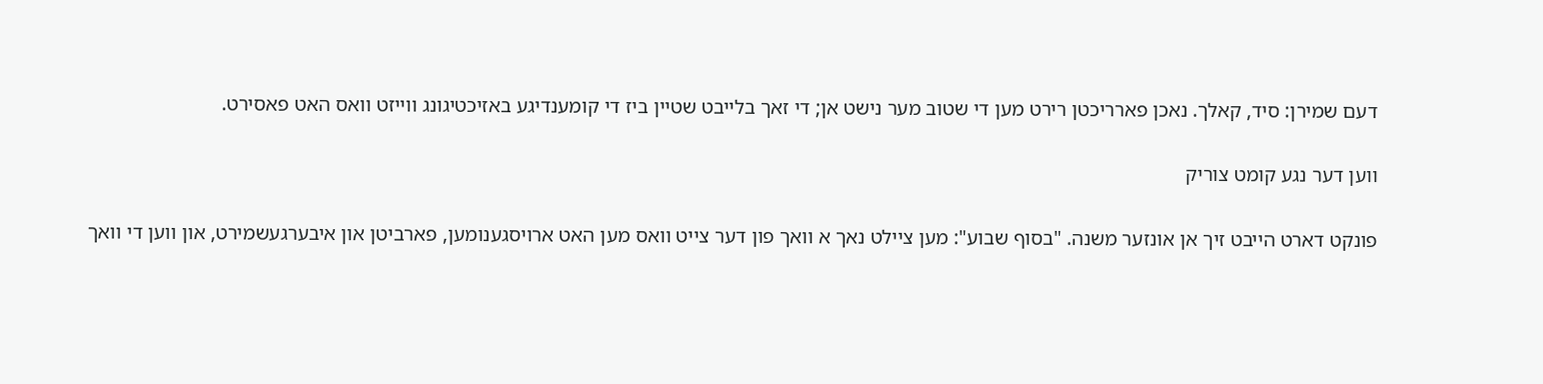דעם שמירן: סיד, קאלך. נאכן פארריכטן רירט מען די שטוב מער נישט אן; די זאך בלייבט שטיין ביז די קומענדיגע באזיכטיגונג ווייזט וואס האט פאסירט.

ווען דער נגע קומט צוריק

פונקט דארט הייבט זיך אן אונזער משנה. "בסוף שבוע": מען ציילט נאך א וואך פון דער צייט וואס מען האט ארויסגענומען, פארביטן און איבערגעשמירט, און ווען די וואך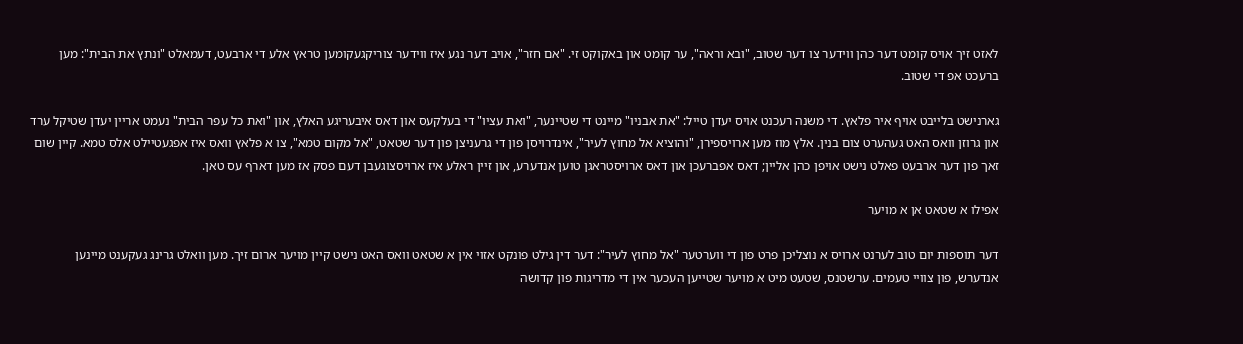לאזט זיך אויס קומט דער כהן ווידער צו דער שטוב, "ובא וראה", ער קומט און באקוקט זי. "אם חזר", אויב דער נגע איז ווידער צוריקגעקומען טראץ אלע די ארבעט, דעמאלט "ונתץ את הבית": מען ברעכט אפ די שטוב.

גארנישט בלייבט אויף איר פלאץ. די משנה רעכנט אויס יעדן טייל: "את אבניו" מיינט די שטיינער, "ואת עציו" די בעלקעס און דאס איבעריגע האלץ, און "ואת כל עפר הבית" נעמט אריין יעדן שטיקל ערד און גרוזן וואס האט געהערט צום בנין. אלץ מוז מען ארויספירן, "והוציא אל מחוץ לעיר", אינדרויסן פון די גרעניצן פון דער שטאט, "אל מקום טמא", צו א פלאץ וואס איז אפגעטיילט אלס טמא. קיין שום זאך פון דער ארבעט פאלט נישט אויפן כהן אליין; דאס אפברעכן און דאס ארויסטראגן טוען אנדערע, און זיין ראלע איז ארויסצוגעבן דעם פסק אז מען דארף עס טאן.

אפילו א שטאט אן א מויער

דער תוספות יום טוב לערנט ארויס א נוצליכן פרט פון די ווערטער "אל מחוץ לעיר": דער דין גילט פונקט אזוי אין א שטאט וואס האט נישט קיין מויער ארום זיך. מען וואלט גרינג געקענט מיינען אנדערש, פון צוויי טעמים. ערשטנס, שטעט מיט א מויער שטייען העכער אין די מדריגות פון קדושה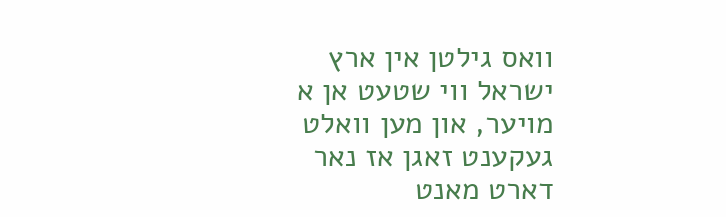וואס גילטן אין ארץ ישראל ווי שטעט אן א מויער, און מען וואלט געקענט זאגן אז נאר דארט מאנט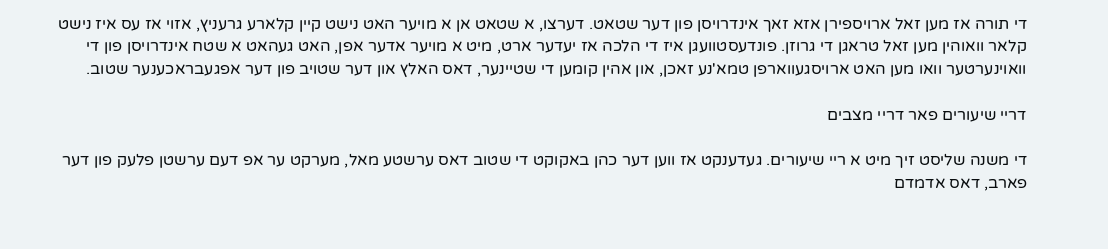די תורה אז מען זאל ארויספירן אזא זאך אינדרויסן פון דער שטאט. דערצו, א שטאט אן א מויער האט נישט קיין קלארע גרעניץ, אזוי אז עס איז נישט קלאר וואוהין מען זאל טראגן די גרוזן. פונדעסטוועגן איז די הלכה אז יעדער ארט, מיט א מויער אדער אפן, האט געהאט א שטח אינדרויסן פון די וואוינערטער וואו מען האט ארויסגעווארפן טמא'נע זאכן, און אהין קומען די שטיינער, דאס האלץ און דער שטויב פון דער אפגעבראכענער שטוב.

דריי שיעורים פאר דריי מצבים

די משנה שליסט זיך מיט א ריי שיעורים. געדענקט אז ווען דער כהן באקוקט די שטוב דאס ערשטע מאל, מערקט ער אפ דעם ערשטן פלעק פון דער פארב, דאס אדמדם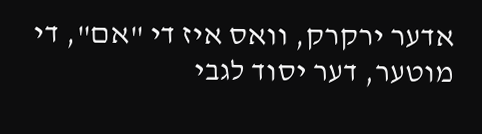אדער ירקרק, וואס איז די "אם", די מוטער, דער יסוד לגבי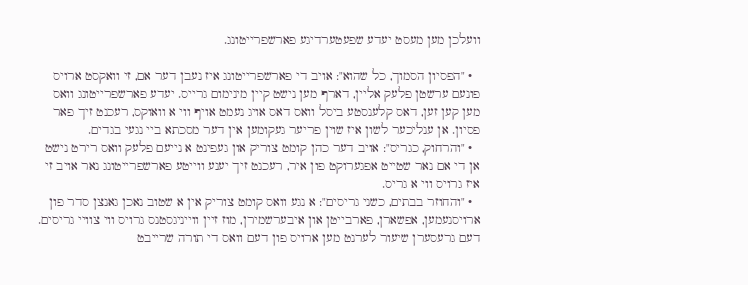וועלכן מען מעסט יעדע שפעטערדיגע פארשפרייטונג.

  • "הפסיון הסמוך, כל שהוא": אויב די פארשפרייטונג איז נעבן דער אם, זי וואקסט ארויס פונעם ערשטן פלעק אליין, דארף מען נישט קיין מינימום גרייס. יעדע פארשפרייטונג וואס מען קען זען, דאס קלענסטע ביסל וואס דאס אויג נעמט אויף ווי א וואוקס, רעכנט זיך פאר פסיון. אן ענליכער לשון איז שוין פריער געקומען אין דער מסכתא ביי נגעי בגדים.
  • "והרחוק, כגריס": אויב דער כהן קומט צוריק און געפינט א נייעם פלעק וואס רירט נישט אן די אם נאר שטייט אפגערוקט פון איר, רעכנט זיך יענע ווייטע פארשפרייטונג נאר אויב זי איז גרויס ווי א גריס.
  • "והחוזר בבתים, כשני גריסים": א נגע וואס קומט צוריק אין א שטוב נאכן גאנצן סדר פון ארויסנעמען, אפשארן, פארבייטן און איבערשמירן, מוז זיין ווייניגסטנס גרויס ווי צוויי גריסים. דעם גרעסערן שיעור לערנט מען ארויס פון דעם וואס די תורה שרייבט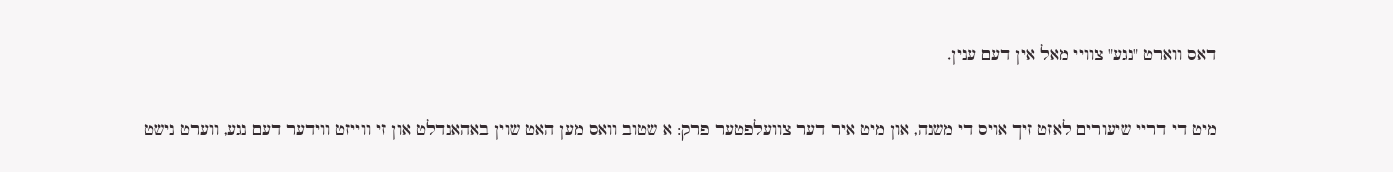דאס ווארט "נגע" צוויי מאל אין דעם ענין.

מיט די דריי שיעורים לאזט זיך אויס די משנה, און מיט איר דער צוועלפטער פרק: א שטוב וואס מען האט שוין באהאנדלט און זי ווייזט ווידער דעם נגע, ווערט נישט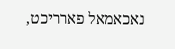נאכאמאל פארריכט,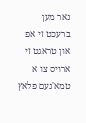נאר מען ברעכט זי אפ און טראגט זי ארויס צו א טמא'נעם פלאץ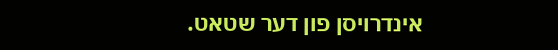אינדרויסן פון דער שטאט.